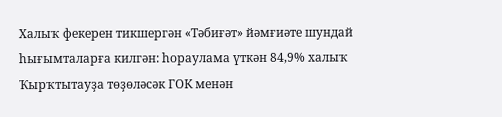Халыҡ фекерен тикшергән «Тәбиғәт» йәмғиәте шундай һығымталарға килгән: һораулама үткән 84,9% халыҡ Ҡырҡтытауҙа төҙөләсәк ГОК менән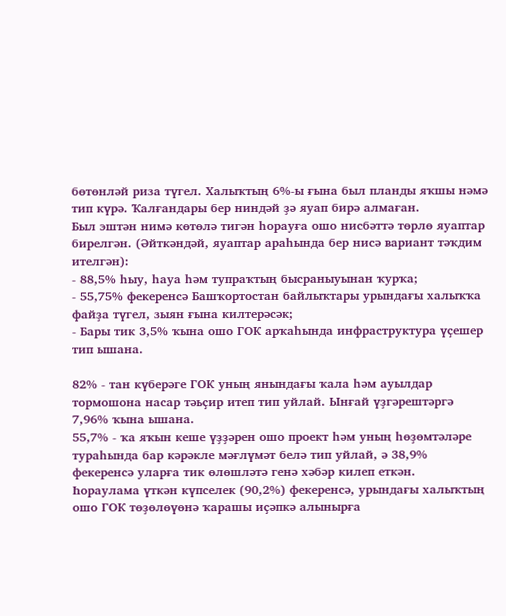бөтөнләй риза түгел. Халыҡтың 6%-ы ғына был планды яҡшы нәмә тип күрә. Ҡалғандары бер ниндәй ҙә яуап бирә алмаған.
Был эштән нимә көтөлә тигән һорауға ошо нисбәттә төрлө яуаптар бирелгән. (Әйткәндәй, яуаптар араһында бер нисә вариант тәҡдим ителгән):
- 88,5% һыу, һауа һәм тупраҡтың бысраныуынан ҡурҡа;
- 55,75% фекеренсә Башҡортостан байлыҡтары урындағы халыҡҡа файҙа түгел, зыян ғына килтерәсәк;
- Бары тик 3,5% ҡына ошо ГОК арҡаһында инфраструктура үҫешер тип ышана.

82% - тан күберәге ГОК уның янындағы ҡала һәм ауылдар тормошона насар тәьҫир итеп тип уйлай. Ынғай үҙгәрештәргә 7,96% ҡына ышана.
55,7% - ҡа яҡын кеше үҙҙәрен ошо проект һәм уның һөҙөмтәләре тураһында бар кәрәкле мәғлүмәт белә тип уйлай, ә 38,9% фекеренсә уларға тик өлөшләтә генә хәбәр килеп еткән.
Һораулама үткән күпселек (90,2%) фекеренсә, урындағы халыҡтың ошо ГОК төҙөлөүөнә ҡарашы иҫәпкә алынырға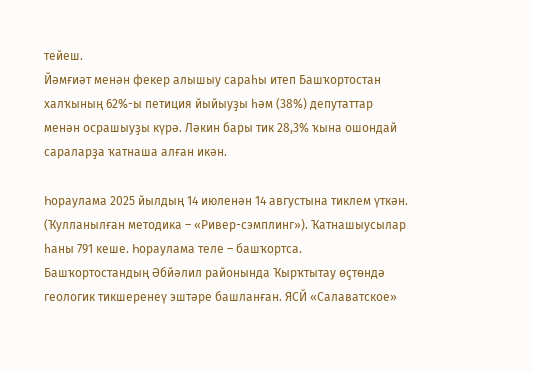тейеш.
Йәмғиәт менән фекер алышыу сараһы итеп Башҡортостан халҡының 62%-ы петиция йыйыуҙы һәм (38%) депутаттар менән осрашыуҙы күрә. Ләкин бары тик 28,3% ҡына ошондай сараларҙа ҡатнаша алған икән.

Һораулама 2025 йылдың 14 июленән 14 августына тиклем үткән. (Ҡулланылған методика – «Ривер-сэмплинг»). Ҡатнашыусылар һаны 791 кеше. Һораулама теле – башҡортса.
Башҡортостандың Әбйәлил районында Ҡырҡтытау өҫтөндә геологик тикшеренеү эштәре башланған. ЯСЙ «Салаватское»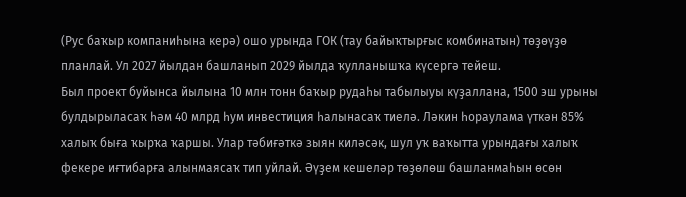(Рус баҡыр компаниһына керә) ошо урында ГОК (тау байыҡтырғыс комбинатын) төҙөүҙө планлай. Ул 2027 йылдан башланып 2029 йылда ҡулланышҡа күсергә тейеш.
Был проект буйынса йылына 10 млн тонн баҡыр рудаһы табылыуы күҙаллана, 1500 эш урыны булдырыласаҡ һәм 40 млрд һум инвестиция һалынасаҡ тиелә. Ләкин һораулама үткән 85% халыҡ быға ҡырҡа ҡаршы. Улар тәбиғәткә зыян киләсәк, шул уҡ ваҡытта урындағы халыҡ фекере иғтибарға алынмаясаҡ тип уйлай. Әүҙем кешеләр төҙөлөш башланмаһын өсөн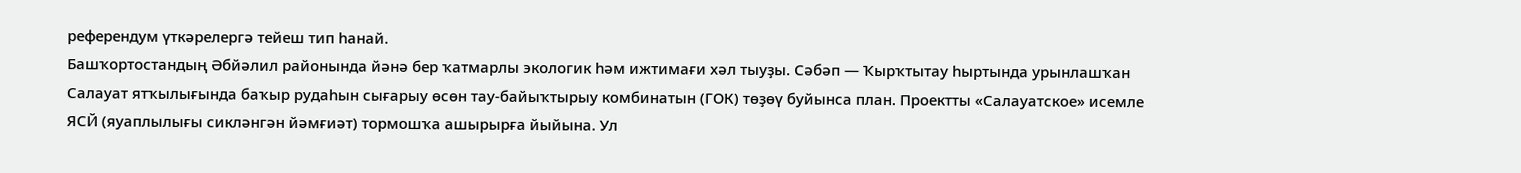референдум үткәрелергә тейеш тип һанай.
Башҡортостандың Әбйәлил районында йәнә бер ҡатмарлы экологик һәм ижтимағи хәл тыуҙы. Сәбәп — Ҡырҡтытау һыртында урынлашҡан Салауат ятҡылығында баҡыр рудаһын сығарыу өсөн тау-байыҡтырыу комбинатын (ГОК) төҙөү буйынса план. Проектты «Салауатское» исемле ЯСЙ (яуаплылығы сикләнгән йәмғиәт) тормошҡа ашырырға йыйына. Ул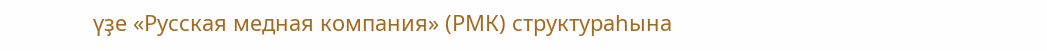үҙе «Русская медная компания» (РМК) структураһына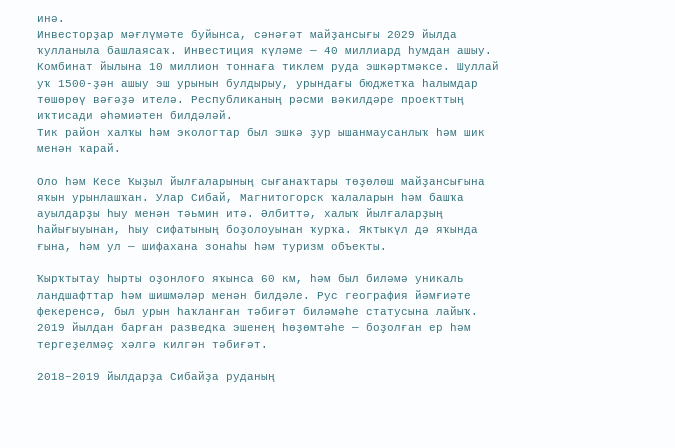инә.
Инвесторҙар мәғлүмәте буйынса, сәнәғәт майҙансығы 2029 йылда ҡулланыла башлаясаҡ. Инвестиция күләме — 40 миллиард һумдан ашыу. Комбинат йылына 10 миллион тоннаға тиклем руда эшкәртмәксе. Шуллай уҡ 1500-ҙән ашыу эш урынын булдырыу, урындағы бюджетҡа һалымдар төшөрөү вәғәҙә ителә. Республиканың рәсми вәкилдәре проекттың иҡтисади әһәмиәтен билдәләй.
Тик район халҡы һәм экологтар был эшкә ҙур ышанмаусанлыҡ һәм шик менән ҡарай.

Оло һәм Кесе Ҡыҙыл йылғаларының сығанаҡтары төҙөлөш майҙансығына яҡын урынлашҡан. Улар Сибай, Магнитогорск ҡалаларын һәм башҡа ауылдарҙы һыу менән тәьмин итә. Әлбиттә, халыҡ йылғаларҙың һайығыуынан, һыу сифатының боҙолоуынан ҡурҡа. Яктыкүл дә яҡында ғына, һәм ул — шифахана зонаһы һәм туризм объекты.

Ҡырҡтытау һырты оҙонлоғо яҡынса 60 км, һәм был биләмә уникаль ландшафттар һәм шишмәләр менән билдәле. Рус география йәмғиәте фекеренсә, был урын һаҡланған тәбиғәт биләмәһе статусына лайыҡ. 2019 йылдан барған разведка эшенең һөҙөмтәһе — боҙолған ер һәм тергеҙелмәҫ хәлгә килгән тәбиғәт.

2018–2019 йылдарҙа Сибайҙа руданың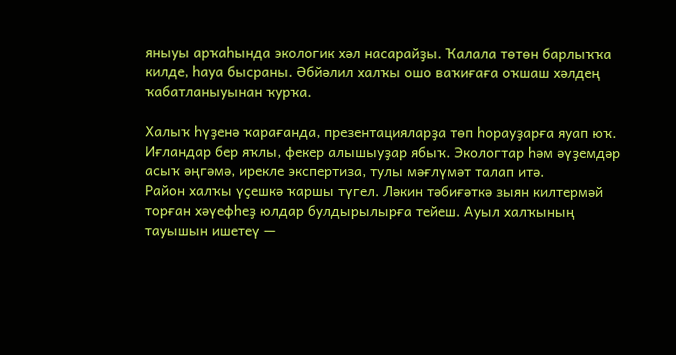яныуы арҡаһында экологик хәл насарайҙы. Ҡалала төтөн барлыҡҡа килде, һауа бысраны. Әбйәлил халҡы ошо ваҡиғаға оҡшаш хәлдең ҡабатланыуынан ҡурҡа.

Халыҡ һүҙенә ҡарағанда, презентацияларҙа төп һорауҙарға яуап юҡ. Иғландар бер яҡлы, фекер алышыуҙар ябыҡ. Экологтар һәм әүҙемдәр асыҡ әңгәмә, ирекле экспертиза, тулы мәғлүмәт талап итә.
Район халҡы үҫешкә ҡаршы түгел. Ләкин тәбиғәткә зыян килтермәй торған хәүефһеҙ юлдар булдырылырға тейеш. Ауыл халҡының тауышын ишетеү —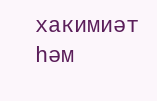хакимиәт һәм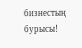бизнестың бурысы!